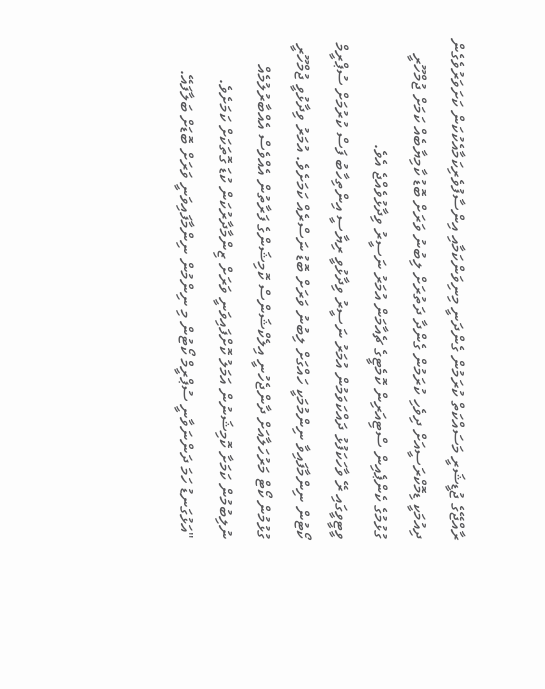ރާއްޖޭގެ ޖުޑީޝަރީ މަސައްކަތް ކުރަމުން ގެންދަނީ މިނިވަންކަމާއި އިންސާފުވެރިކަމާއެކުކަން ކަށަވަރުވެގެން ދިއުމަކީ ޑިމޮކްރަސީއަށް ދިވެހި ކުރަމުން ގެންދާ ދަތުރަށް ލިބުނު ވަރަށް ބޮޑު ކާމިޔާބެއް ކަމަށް ޖުމްހޫރީ ގުޅުމުގެ ކެންޕެއިން ސްޓިއަރިން ކޮމެޓީގެ ޗެއާމަން އުމަރު ނަސީރު ވިދާޅުވެއްޖެ އެވެ.
ވީޓީވީގައި ރޭ ވާހަކަފުޅު ދައްކަވަމުން އުމަރު ނަސީރު ވިދާޅުވީ ރިޔާސީ އިންތިހާބު ފަސް ކުރުމަށް ސުޕްރީމް ކޯޓުން ނިންމާފައިވާ ނިންމުމަކީ ހައްގަށް ލިބުނު ވަރަށް ބޮޑު ނަސްރެއް ކަމަށެވެ. އުމަރު ވިދާޅުވީ ޖުމްހޫރީ ގުޅުމުން ކޯޓް މަރުހަލާއަށް ދާންޖެހުނީ އިލެކްޝަންސް ކޮމިޝަންގެ ފަރާތުން އެއްވެސް އެއްބާރުލުމެއް ނުލިބުމުން ކަމަށާ ކޮމިޝަނުން އަމަލު ކޮށްފައިވަނީ ވަރަށް ޒިންމާދާރުކަން ކުޑަ ގޮތަކަށް ކަމަށެވެ.
"އަޅުގަނޑު ހަމަ ދަންނަވާނީ ސުޕްރީމް ކޯޓުން މި ނިންމުން ނިންމާފައިވަނީ ވަރަށް ބޮޑަށް ބަލާފައޭ.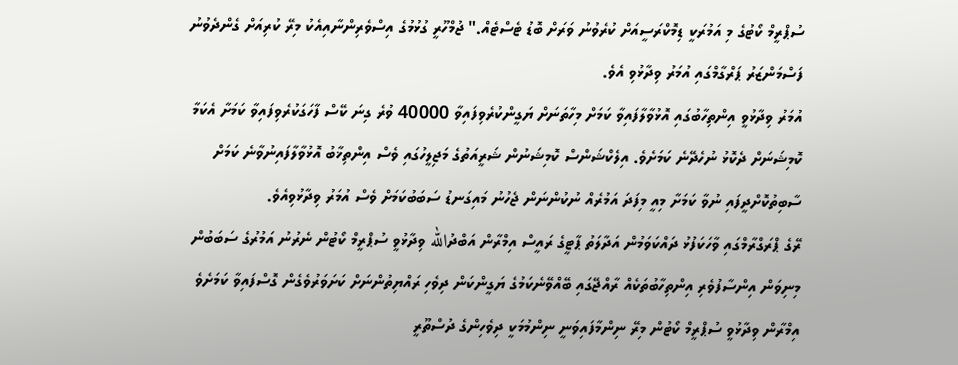ސުޕްރީމް ކޯޓުގެ މި އަމުރަކީ ޑިމޮކްރަސީއަށް ކުރެވުނު ވަރަށް ބޮޑު ޓެސްޓެއް." ޖުމްހޫރީ ގުޅުމުގެ އިސްވެރިންނާއިއެކު މިރޭ ކުރިއަށް ގެންދެވުނު ފަސްމަންޒަރު ޕަރްގާމްގައި އުމަރު ވިދާޅުވި އެވެ.
އުމަރު ވިދާޅުވީ އިންތިހާބުގައި އޮޅުވާލާފައިވާ ކަމަށް މިހާތަނަށް ޔަގީންކުރެވިފައިވާ 40000 ވުރެ ގިނަ ކޭސް ފާހަގަކުރެވިފައިވާ ކަމަށާ އެކަމާ ކޮމިޝަނަށް ދެކޮޅު ނުހެދޭނެ ކަމަށެވެ. އިލެކްޝަންސް ކޮމިޝަނުން ޝަރީއަތުގެ މަޖިލީހުގައި ވެސް އިންތިޚާބު އޮޅުވާލާފައިނުވާނެ ކަމަށް ސާބިތުކޮށްދީފައި ނުވާ ކަމަށާ މިއީ މިފަދަ އަމުރެއް ނުކުންނަން ޖެހުނު މައިގަނޑު ސަބަބުކަމަށް ވެސް އުމަރު ވިދާޅުވިއެވެ.
ރޭގެ ޕްރަގްރާމްގައި ވާހަކަފުޅު ދައްކަވަމުން އަދާލަތު ޕާޓީގެ ރައީސް އިމްރާން އަބްދުالله ވިދާޅުވީ ސުޕްރީމް ކޯޓުން ނެރުނު އަމުރުގެ ސަބަބުން މިނިވަން އިންސާފުވެރި އިންތިހާބުތަކެއް ރާއްޖޭގައި ބޭއްވޭނެކަމުގެ ޔަގީންކަން ދިވެހި ރައްޔިތުންނަށް ކަށަވަރުވެގެން ގޮސްފައިވާ ކަމަށެވެ
އިމްރާން ވިދާޅުވީ ސުޕްރީމް ކޯޓުން މިރޭ ނިންމާފައިވަނީ ނިންމުމަކީ ދިވެހިންގެ ދުސްތޫރީ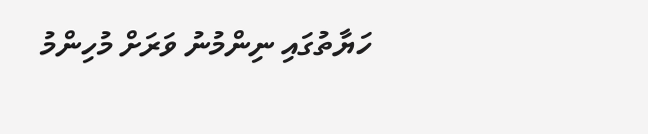ހަޔާތުގައި ނިންމުނު ވަރަށް މުހިންމު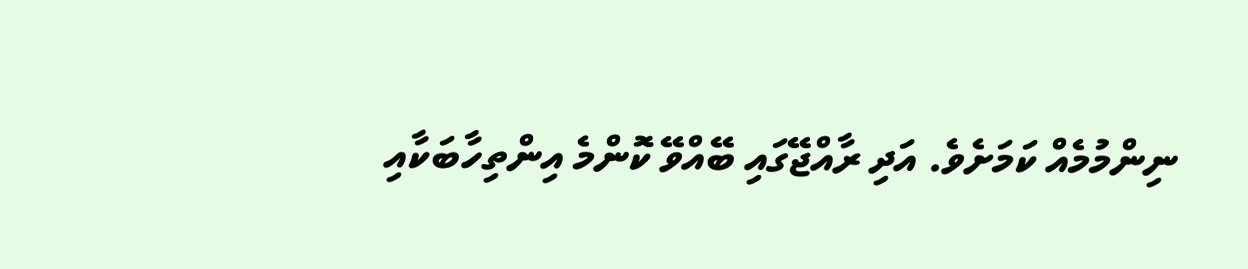ނިންމުމެއް ކަމަށެވެ. އަދި ރާއްޖޭގައި ބޭއްވޭ ކޮންމެ އިންތިހާބަކާއި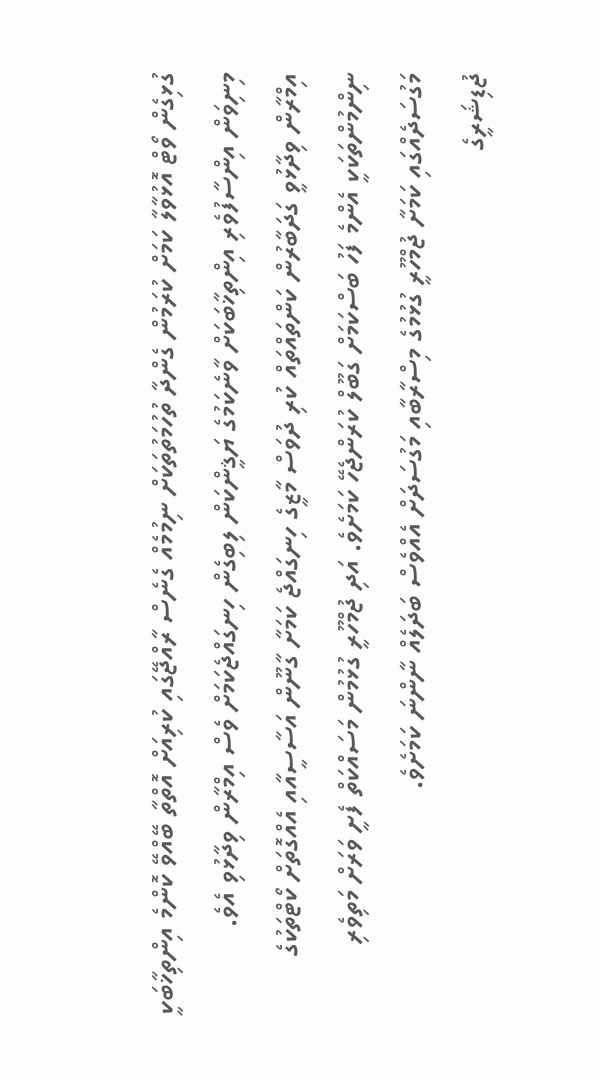ގުޅިގެން ވޯޓް އޮޅުވާލާ ކަމަށް ކުރަމުން ގެންދާ ތުހުމަތުތަކަށް ނިމުމެއް ގެނެސް ރާއްޖޭގައި ކުރިއަށް އޮތްތާ ބޭއްވޭ ކޮންމެ އިންތިޚާބަކީ މިނިވަން އިންސާފުވެރި އިންތިޚާބަކަށް ވާނެކަމުގެ ޔަޤީންކަން ލިބިގެން ހިނގައްޖެކަމަށް ވެސް އިމްރާން ވިދާޅުވި އެވެ.
އިމްރާން ވިދާޅުވީ ގަދަބާރުން ކަންތައްތައް ކުރި ދުވަސް މާޒީގެ ހިނގައްޖެ ކަމަށާ ގާނޫން އަސާސީއާއި އެއްގޮތަށް ކޯޓްތަކުގެ ނިންމުންތަކަކީ އެންމެ ފަހު ބަސްކަމަށް ގަބޫލް ކުރަންޖެހޭ ކަމަށެވެ. އަދި ޖުމްހޫރީ ގުޅުމުން މަސައްކަތް ފެށީ ވަރަށް މަތިވެރި މަގުސަދެއްގައި ކަމަށާ ޖުމްހޫރީ ގުޅުމުގެ މިސްރާބާއި މަގުސަދަށް އެއްވެސް ބަދަލެއް ނާންނަ ކަމަށެވެ.
ޖުޑިޝަރީގެ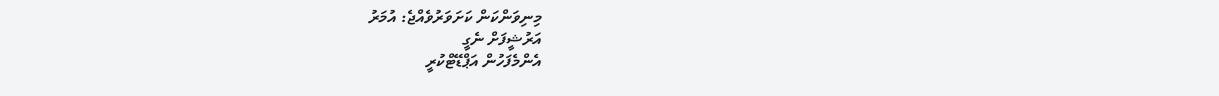މިނިވަންކަން ކަށަވަރުވެއްޖެ: އުމަރު
އަރުޝީފަށް ނެގީ
އެންމެފަހުން އަޕްޑޭޓްކުރީ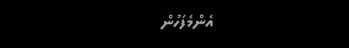އެންމެފަހުން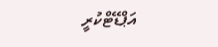އަޕްޑޭޓްކުރީ